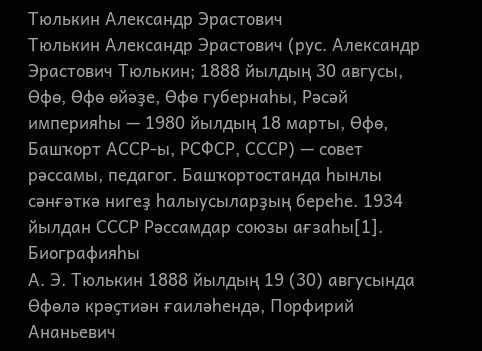Тюлькин Александр Эрастович
Тюлькин Александр Эрастович (рус. Александр Эрастович Тюлькин; 1888 йылдың 30 авгусы, Өфө, Өфө өйәҙе, Өфө губернаһы, Рәсәй империяһы — 1980 йылдың 18 марты, Өфө, Башҡорт АССР-ы, РСФСР, СССР) — совет рәссамы, педагог. Башҡортостанда һынлы сәнғәткә нигеҙ һалыусыларҙың береһе. 1934 йылдан СССР Рәссамдар союзы ағзаһы[1].
Биографияһы
А. Э. Тюлькин 1888 йылдың 19 (30) авгусында Өфөлә крәҫтиән ғаиләһендә, Порфирий Ананьевич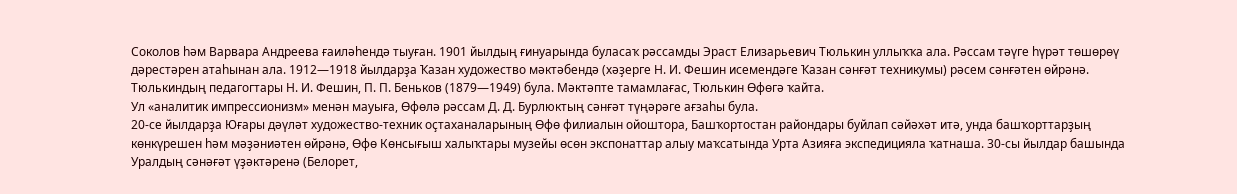Соколов һәм Варвара Андреева ғаиләһендә тыуған. 1901 йылдың ғинуарында буласаҡ рәссамды Эраст Елизарьевич Тюлькин уллыҡҡа ала. Рәссам тәүге һүрәт төшөрөү дәрестәрен атаһынан ала. 1912—1918 йылдарҙа Ҡазан художество мәктәбендә (хәҙерге Н. И. Фешин исемендәге Ҡазан сәнғәт техникумы) рәсем сәнғәтен өйрәнә. Тюлькиндың педагогтары Н. И. Фешин, П. П. Беньков (1879—1949) була. Мәктәпте тамамлағас, Тюлькин Өфөгә ҡайта.
Ул «аналитик импрессионизм» менән мауыға, Өфөлә рәссам Д. Д. Бурлюктың сәнғәт түңәрәге ағзаһы була.
20-се йылдарҙа Юғары дәүләт художество-техник оҫтаханаларының Өфө филиалын ойоштора, Башҡортостан райондары буйлап сәйәхәт итә, унда башҡорттарҙың көнкүрешен һәм мәҙәниәтен өйрәнә, Өфө Көнсығыш халыҡтары музейы өсөн экспонаттар алыу маҡсатында Урта Азияға экспедицияла ҡатнаша. 30-сы йылдар башында Уралдың сәнәғәт үҙәктәренә (Белорет,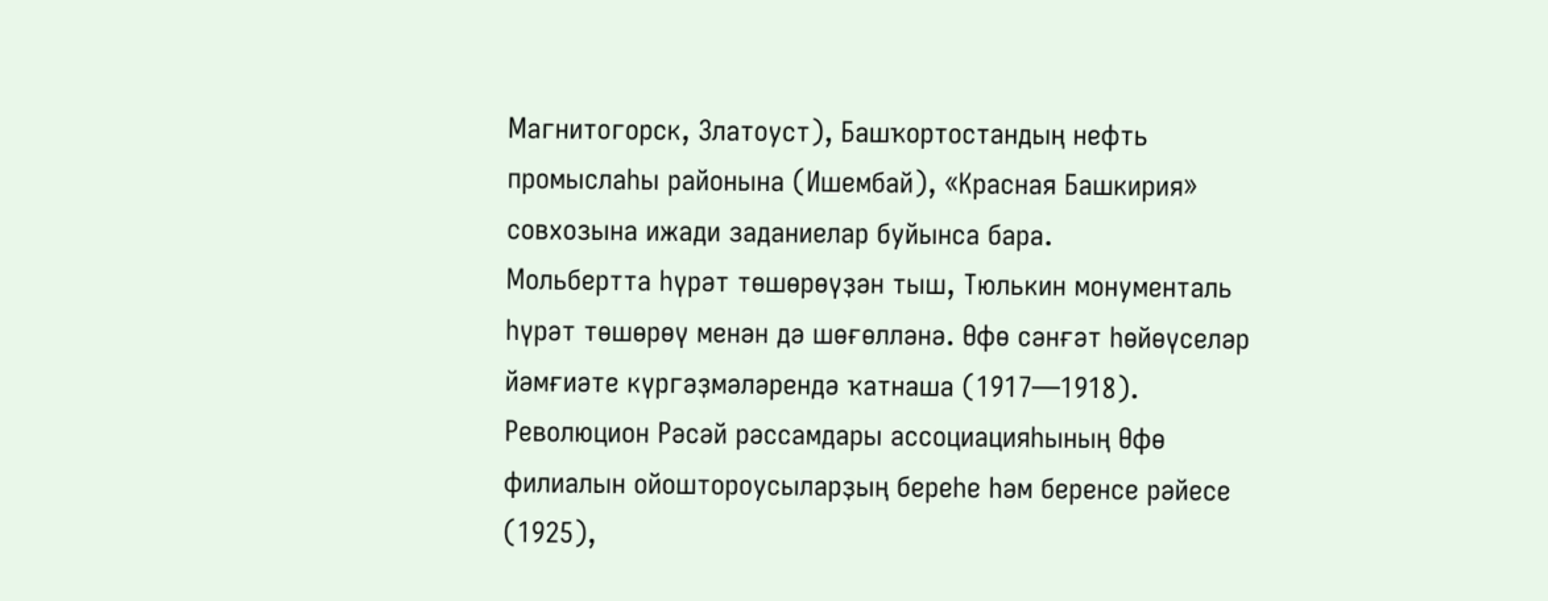Магнитогорск, Златоуст), Башҡортостандың нефть промыслаһы районына (Ишембай), «Красная Башкирия» совхозына ижади заданиелар буйынса бара.
Мольбертта һүрәт төшөрөүҙән тыш, Тюлькин монументаль һүрәт төшөрөү менән дә шөғөлләнә. Өфө сәнғәт һөйөүселәр йәмғиәте күргәҙмәләрендә ҡатнаша (1917—1918). Революцион Рәсәй рәссамдары ассоциацияһының Өфө филиалын ойоштороусыларҙың береһе һәм беренсе рәйесе (1925),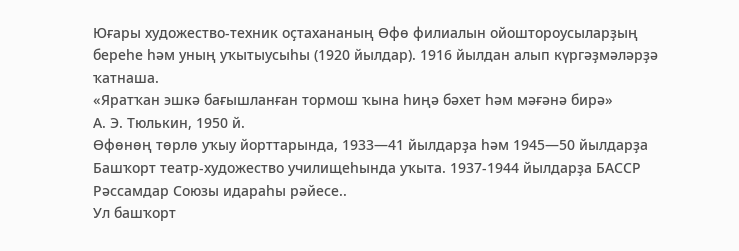Юғары художество‑техник оҫтахананың Өфө филиалын ойоштороусыларҙың береһе һәм уның уҡытыусыһы (1920 йылдар). 1916 йылдан алып күргәҙмәләрҙә ҡатнаша.
«Яратҡан эшкә бағышланған тормош ҡына һиңә бәхет һәм мәғәнә бирә»
А. Э. Тюлькин, 1950 й.
Өфөнөң төрлө уҡыу йорттарында, 1933—41 йылдарҙа һәм 1945—50 йылдарҙа Башҡорт театр‑художество училищеһында уҡыта. 1937-1944 йылдарҙа БАССР Рәссамдар Союзы идараһы рәйесе..
Ул башҡорт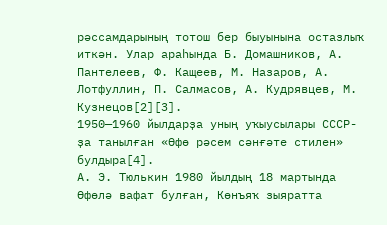рәссамдарының тотош бер быуынына остазлыҡ иткән. Улар араһында Б. Домашников, А. Пантелеев, Ф. Кащеев, М. Назаров, А. Лотфуллин, П. Салмасов, А. Кудрявцев, М. Кузнецов[2][3].
1950—1960 йылдарҙа уның уҡыусылары СССР-ҙа танылған «Өфө рәсем сәнғәте стилен» булдыра[4].
А. Э. Тюлькин 1980 йылдың 18 мартында Өфөлә вафат булған, Көнъяҡ зыяратта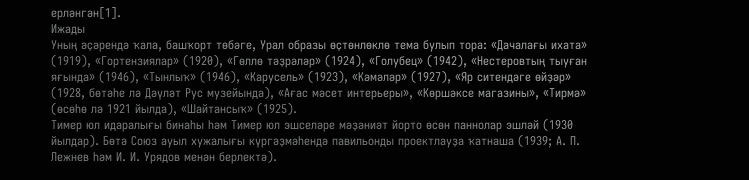ерләнгән[1].
Ижады
Уның әҫәрендә ҡала, башҡорт төбәге, Урал образы өҫтөнлөклө тема булып тора: «Дачалағы ихата» (1919), «Гортензиялар» (1920), «Гөллө тәҙрәләр» (1924), «Голубец» (1942), «Нестеровтың тыуған яғында» (1946), «Тынлыҡ» (1946), «Карусель» (1923), «Кәмәләр» (1927), «Яр ситендәге өйҙәр» (1928, бөтәһе лә Дәүләт Рус музейында), «Ағас мәсет интерьеры», «Көршәксе магазины», «Тирмә» (өсөһө лә 1921 йылда), «Шайтансыҡ» (1925).
Тимер юл идаралығы бинаһы һәм Тимер юл эшселәре мәҙәниәт йорто өсөн паннолар эшләй (1930 йылдар). Бөтә Союз ауыл хужалығы күргәҙмәһендә павильонды проектлауҙа ҡатнаша (1939; А. П. Лежнев һәм И. И. Урядов менән берлектә).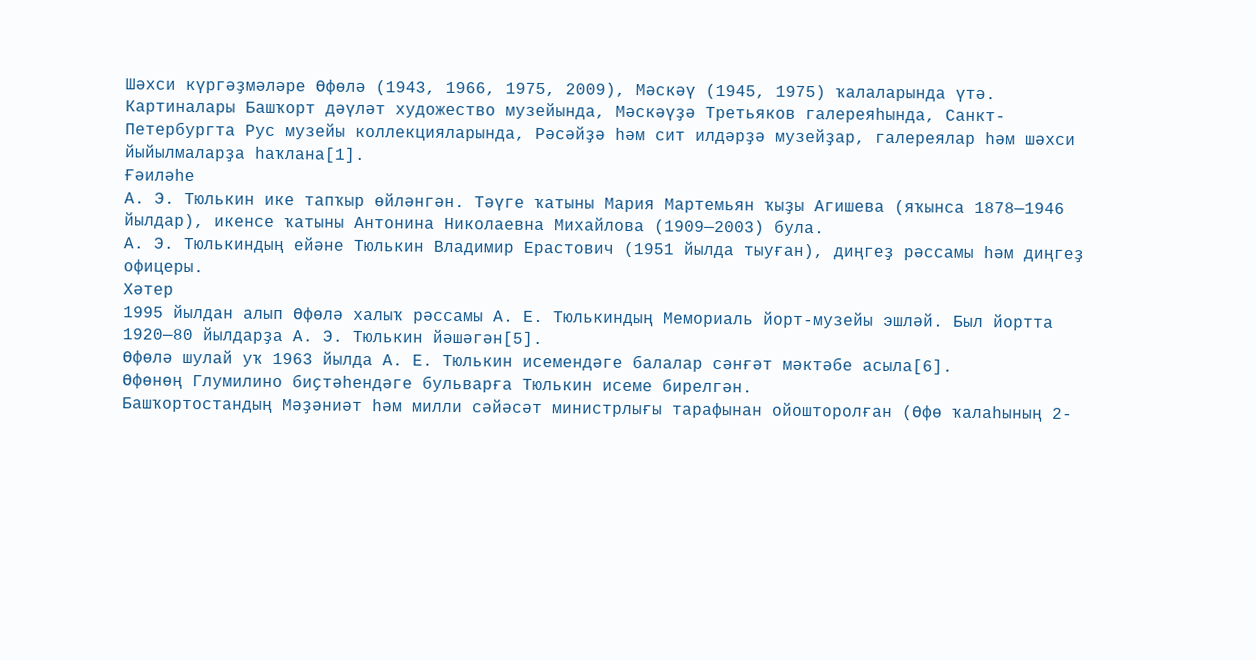Шәхси күргәҙмәләре Өфөлә (1943, 1966, 1975, 2009), Мәскәү (1945, 1975) ҡалаларында үтә. Картиналары Башҡорт дәүләт художество музейында, Мәскәүҙә Третьяков галереяһында, Санкт-Петербургта Рус музейы коллекцияларында, Рәсәйҙә һәм сит илдәрҙә музейҙар, галереялар һәм шәхси йыйылмаларҙа һаҡлана[1].
Ғәиләһе
А. Э. Тюлькин ике тапҡыр өйләнгән. Тәүге ҡатыны Мария Мартемьян ҡыҙы Агишева (яҡынса 1878—1946 йылдар), икенсе ҡатыны Антонина Николаевна Михайлова (1909—2003) була.
А. Э. Тюлькиндың ейәне Тюлькин Владимир Ерастович (1951 йылда тыуған), диңгеҙ рәссамы һәм диңгеҙ офицеры.
Хәтер
1995 йылдан алып Өфөлә халыҡ рәссамы А. Е. Тюлькиндың Мемориаль йорт-музейы эшләй. Был йортта 1920—80 йылдарҙа А. Э. Тюлькин йәшәгән[5].
Өфөлә шулай уҡ 1963 йылда А. Е. Тюлькин исемендәге балалар сәнғәт мәктәбе асыла[6].
Өфөнөң Глумилино биҫтәһендәге бульварға Тюлькин исеме бирелгән.
Башҡортостандың Мәҙәниәт һәм милли сәйәсәт министрлығы тарафынан ойошторолған (Өфө ҡалаһының 2-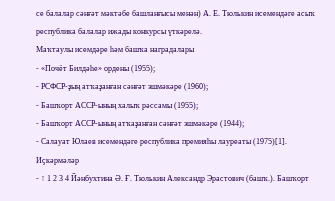се балалар сәнғәт мәктәбе башланғысы менән) А. Е. Тюлькин исемендәге асыҡ республика балалар ижады конкурсы үткәрелә.
Маҡтаулы исемдәре һәм башҡа наградалары
- «Почёт Билдәһе» ордены (1955);
- РСФСР-ҙың атҡаҙанған сәнғәт эшмәкәре (1960);
- Башҡорт АССР-ының халыҡ рәссамы (1955);
- Башҡорт АССР-ының атҡаҙанған сәнғәт эшмәкәре (1944);
- Салауат Юлаев исемендәге республика премияһы лауреаты (1975)[1].
Иҫкәрмәләр
- ↑ 1 2 3 4 Йәнбухтина Ә. Ғ. Тюлькин Александр Эрастович (башҡ.). Башҡорт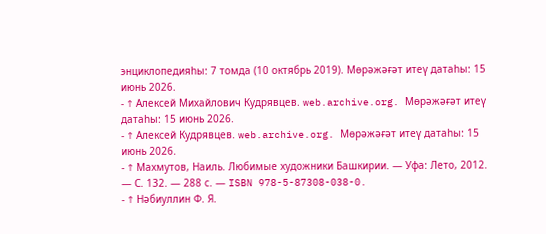энциклопедияһы: 7 томда (10 октябрь 2019). Мөрәжәғәт итеү датаһы: 15 июнь 2026.
- ↑ Алексей Михайлович Кудрявцев. web.archive.org. Мөрәжәғәт итеү датаһы: 15 июнь 2026.
- ↑ Алексей Кудрявцев. web.archive.org. Мөрәжәғәт итеү датаһы: 15 июнь 2026.
- ↑ Махмутов, Наиль. Любимые художники Башкирии. — Уфа: Лето, 2012. — С. 132. — 288 с. — ISBN 978-5-87308-038-0.
- ↑ Нәбиуллин Ф. Я.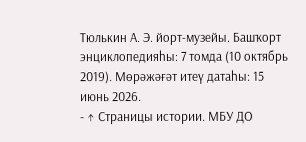Тюлькин А. Э. йорт-музейы. Башҡорт энциклопедияһы: 7 томда (10 октябрь 2019). Мөрәжәғәт итеү датаһы: 15 июнь 2026.
- ↑ Страницы истории. МБУ ДО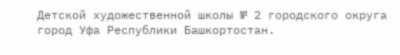Детской художественной школы № 2 городского округа город Уфа Республики Башкортостан.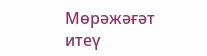Мөрәжәғәт итеү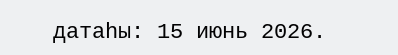датаһы: 15 июнь 2026.